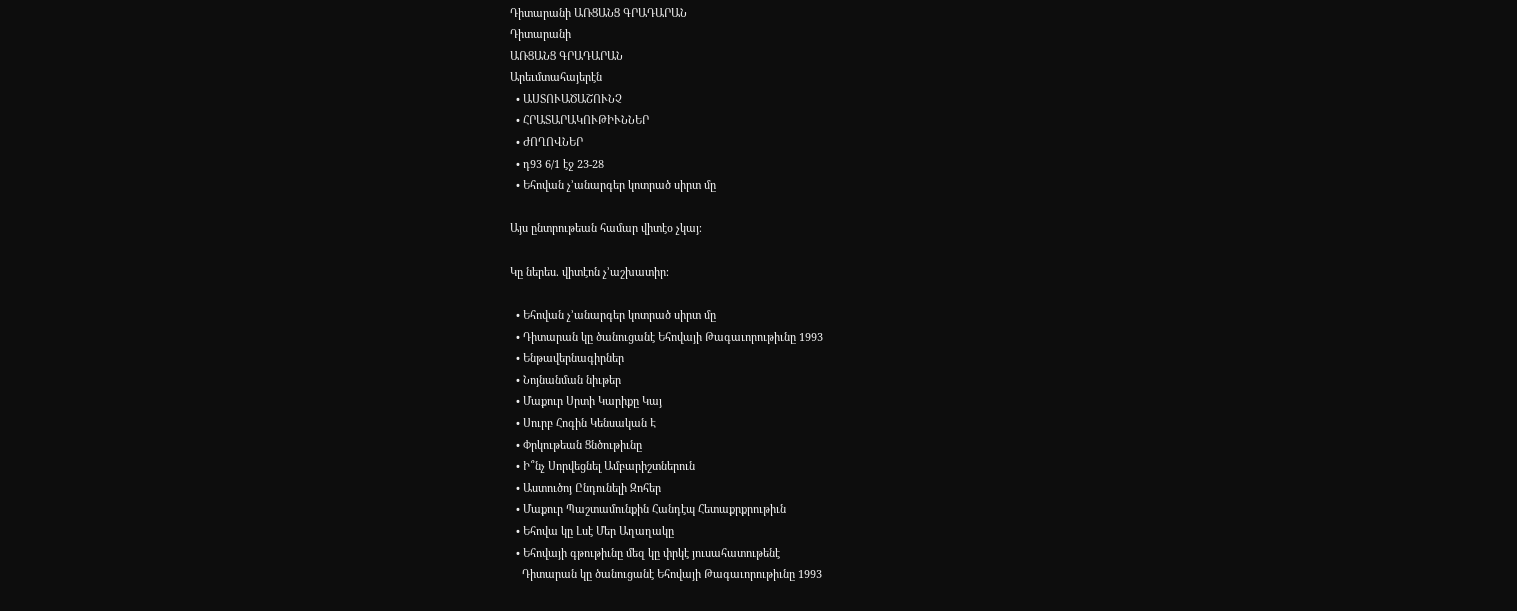Դիտարանի ԱՌՑԱՆՑ ԳՐԱԴԱՐԱՆ
Դիտարանի
ԱՌՑԱՆՑ ԳՐԱԴԱՐԱՆ
Արեւմտահայերէն
  • ԱՍՏՈՒԱԾԱՇՈՒՆՉ
  • ՀՐԱՏԱՐԱԿՈՒԹԻՒՆՆԵՐ
  • ԺՈՂՈՎՆԵՐ
  • դ93 6/1 էջ 23-28
  • Եհովան չ’անարգեր կոտրած սիրտ մը

Այս ընտրութեան համար վիտէօ չկայ։

Կը ներես. վիտէոն չ’աշխատիր։

  • Եհովան չ’անարգեր կոտրած սիրտ մը
  • Դիտարան կը ծանուցանէ Եհովայի Թագաւորութիւնը 1993
  • Ենթավերնագիրներ
  • Նոյնանման նիւթեր
  • Մաքուր Սրտի Կարիքը Կայ
  • Սուրբ Հոգին Կենսական Է
  • Փրկութեան Ցնծութիւնը
  • Ի՞նչ Սորվեցնել Ամբարիշտներուն
  • Աստուծոյ Ընդունելի Զոհեր
  • Մաքուր Պաշտամունքին Հանդէպ Հետաքրքրութիւն
  • Եհովա կը Լսէ Մեր Աղաղակը
  • Եհովայի գթութիւնը մեզ կը փրկէ յուսահատութենէ
    Դիտարան կը ծանուցանէ Եհովայի Թագաւորութիւնը 1993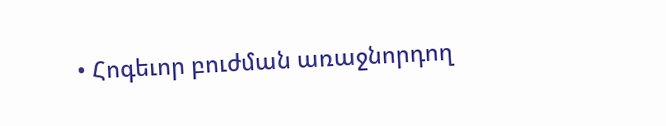• Հոգեւոր բուժման առաջնորդող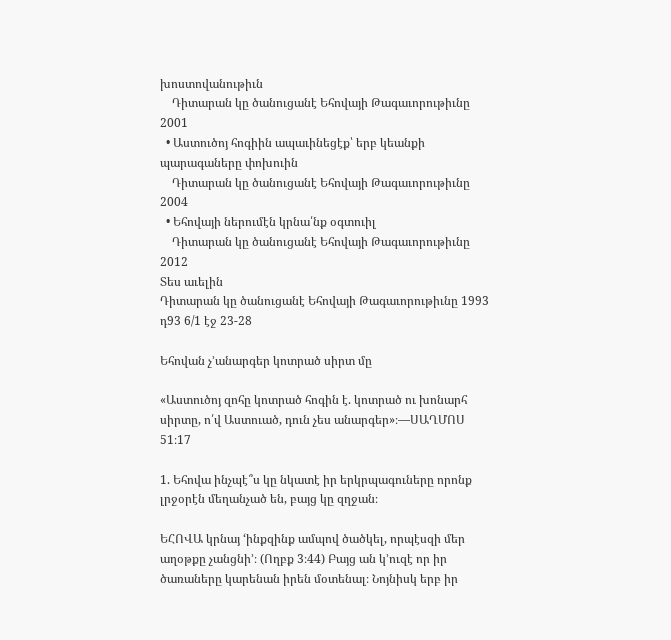խոստովանութիւն
    Դիտարան կը ծանուցանէ Եհովայի Թագաւորութիւնը 2001
  • Աստուծոյ հոգիին ապաւինեցէք՝ երբ կեանքի պարագաները փոխուին
    Դիտարան կը ծանուցանէ Եհովայի Թագաւորութիւնը 2004
  • Եհովայի ներումէն կրնա՛նք օգտուիլ
    Դիտարան կը ծանուցանէ Եհովայի Թագաւորութիւնը 2012
Տես աւելին
Դիտարան կը ծանուցանէ Եհովայի Թագաւորութիւնը 1993
դ93 6/1 էջ 23-28

Եհովան չ’անարգեր կոտրած սիրտ մը

«Աստուծոյ զոհը կոտրած հոգին է. կոտրած ու խոնարհ սիրտը, ո՛վ Աստուած, դուն չես անարգեր»։—ՍԱՂՄՈՍ 51։17

1. Եհովա ինչպէ՞ս կը նկատէ իր երկրպագուները որոնք լրջօրէն մեղանչած են, բայց կը զղջան։

ԵՀՈՎԱ կրնայ ‘ինքզինք ամպով ծածկել, որպէսզի մեր աղօթքը չանցնի’։ (Ողբք 3։44) Բայց ան կ’ուզէ որ իր ծառաները կարենան իրեն մօտենալ։ Նոյնիսկ երբ իր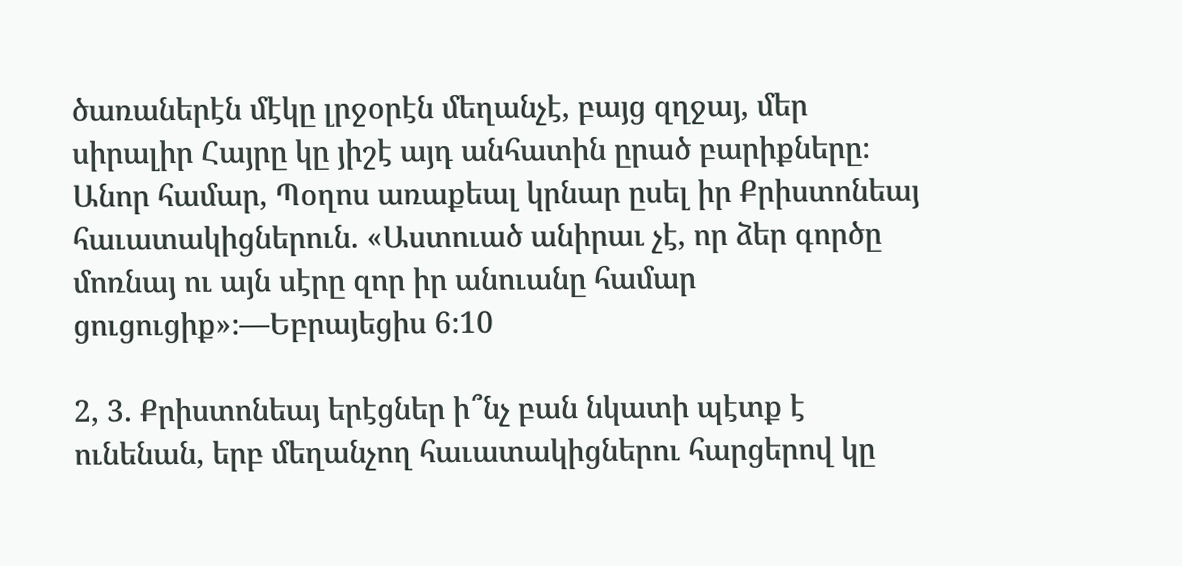ծառաներէն մէկը լրջօրէն մեղանչէ, բայց զղջայ, մեր սիրալիր Հայրը կը յիշէ այդ անհատին ըրած բարիքները։ Անոր համար, Պօղոս առաքեալ կրնար ըսել իր Քրիստոնեայ հաւատակիցներուն. «Աստուած անիրաւ չէ, որ ձեր գործը մոռնայ ու այն սէրը զոր իր անուանը համար ցուցուցիք»։—Եբրայեցիս 6։10

2, 3. Քրիստոնեայ երէցներ ի՞նչ բան նկատի պէտք է ունենան, երբ մեղանչող հաւատակիցներու հարցերով կը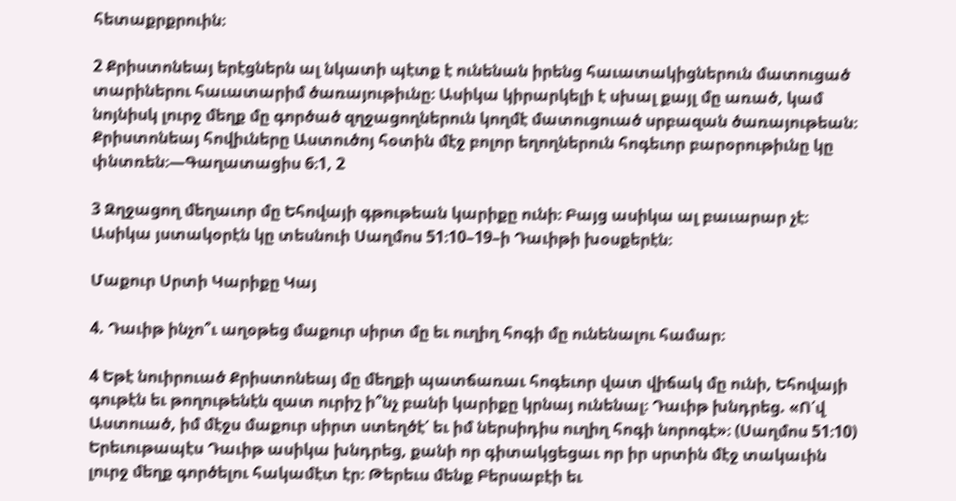հետաքրքրուին։

2 Քրիստոնեայ երէցներն ալ նկատի պէտք է ունենան իրենց հաւատակիցներուն մատուցած տարիներու հաւատարիմ ծառայութիւնը։ Ասիկա կիրարկելի է սխալ քայլ մը առած, կամ նոյնիսկ լուրջ մեղք մը գործած զղջացողներուն կողմէ մատուցուած սրբազան ծառայութեան։ Քրիստոնեայ հովիւները Աստուծոյ հօտին մէջ բոլոր եղողներուն հոգեւոր բարօրութիւնը կը փնտռեն։—Գաղատացիս 6։1, 2

3 Զղջացող մեղաւոր մը Եհովայի գթութեան կարիքը ունի։ Բայց ասիկա ալ բաւարար չէ։ Ասիկա յստակօրէն կը տեսնուի Սաղմոս 51։10–19–ի Դաւիթի խօսքերէն։

Մաքուր Սրտի Կարիքը Կայ

4. Դաւիթ ինչո՞ւ աղօթեց մաքուր սիրտ մը եւ ուղիղ հոգի մը ունենալու համար։

4 Եթէ նուիրուած Քրիստոնեայ մը մեղքի պատճառաւ հոգեւոր վատ վիճակ մը ունի, Եհովայի գութէն եւ թողութենէն զատ ուրիշ ի՞նչ բանի կարիքը կրնայ ունենալ։ Դաւիթ խնդրեց. «Ո՛վ Աստուած, իմ մէջս մաքուր սիրտ ստեղծէ՛ եւ իմ ներսիդիս ուղիղ հոգի նորոգէ»։ (Սաղմոս 51։10) Երեւութապէս Դաւիթ ասիկա խնդրեց, քանի որ գիտակցեցաւ որ իր սրտին մէջ տակաւին լուրջ մեղք գործելու հակամէտ էր։ Թերեւս մենք Բերսաբէի եւ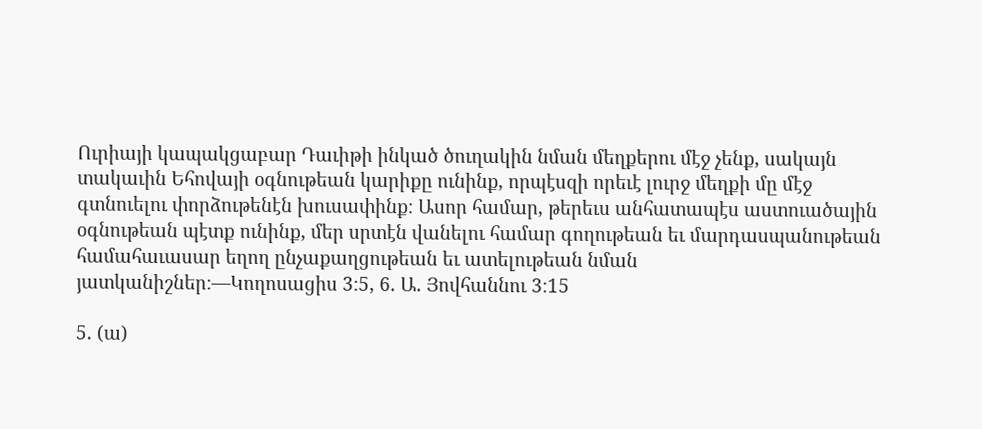Ուրիայի կապակցաբար Դաւիթի ինկած ծուղակին նման մեղքերու մէջ չենք, սակայն տակաւին Եհովայի օգնութեան կարիքը ունինք, որպէսզի որեւէ լուրջ մեղքի մը մէջ գտնուելու փորձութենէն խուսափինք։ Ասոր համար, թերեւս անհատապէս աստուածային օգնութեան պէտք ունինք, մեր սրտէն վանելու համար գողութեան եւ մարդասպանութեան համահաւասար եղող ընչաքաղցութեան եւ ատելութեան նման յատկանիշներ։—Կողոսացիս 3։5, 6. Ա. Յովհաննու 3։15

5. (ա)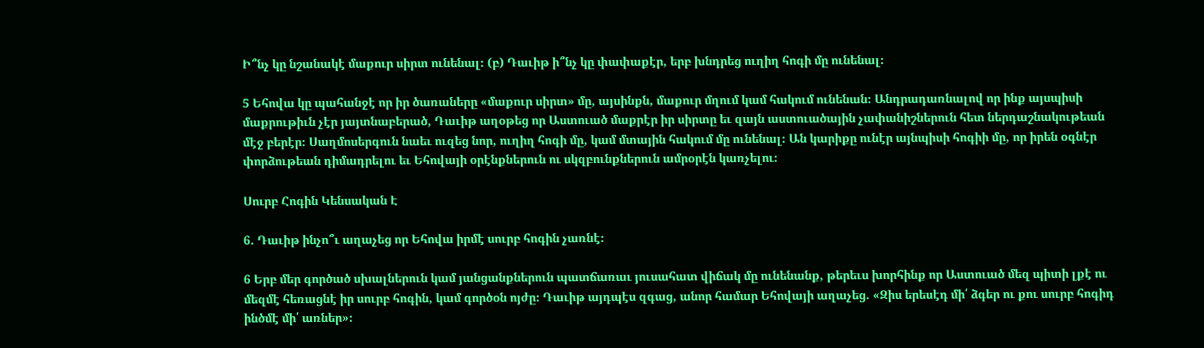Ի՞նչ կը նշանակէ մաքուր սիրտ ունենալ։ (բ) Դաւիթ ի՞նչ կը փափաքէր, երբ խնդրեց ուղիղ հոգի մը ունենալ։

5 Եհովա կը պահանջէ որ իր ծառաները «մաքուր սիրտ» մը, այսինքն, մաքուր մղում կամ հակում ունենան։ Անդրադառնալով որ ինք այսպիսի մաքրութիւն չէր յայտնաբերած, Դաւիթ աղօթեց որ Աստուած մաքրէր իր սիրտը եւ զայն աստուածային չափանիշներուն հետ ներդաշնակութեան մէջ բերէր։ Սաղմոսերգուն նաեւ ուզեց նոր, ուղիղ հոգի մը, կամ մտային հակում մը ունենալ։ Ան կարիքը ունէր այնպիսի հոգիի մը, որ իրեն օգնէր փորձութեան դիմադրելու եւ Եհովայի օրէնքներուն ու սկզբունքներուն ամրօրէն կառչելու։

Սուրբ Հոգին Կենսական Է

6. Դաւիթ ինչո՞ւ աղաչեց որ Եհովա իրմէ սուրբ հոգին չառնէ։

6 Երբ մեր գործած սխալներուն կամ յանցանքներուն պատճառաւ յուսահատ վիճակ մը ունենանք, թերեւս խորհինք որ Աստուած մեզ պիտի լքէ ու մեզմէ հեռացնէ իր սուրբ հոգին, կամ գործօն ոյժը։ Դաւիթ այդպէս զգաց, անոր համար Եհովայի աղաչեց. «Զիս երեսէդ մի՛ ձգեր ու քու սուրբ հոգիդ ինծմէ մի՛ առներ»։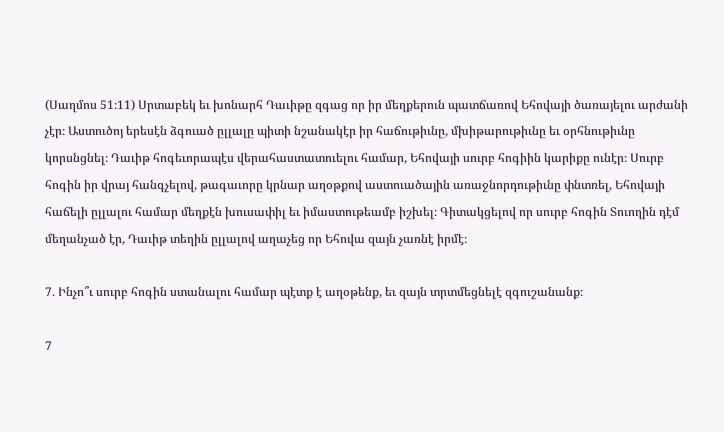(Սաղմոս 51։11) Սրտաբեկ եւ խոնարհ Դաւիթը զգաց որ իր մեղքերուն պատճառով Եհովայի ծառայելու արժանի չէր։ Աստուծոյ երեսէն ձգուած ըլլալը պիտի նշանակէր իր հաճութիւնը, մխիթարութիւնը եւ օրհնութիւնը կորսնցնել։ Դաւիթ հոգեւորապէս վերահաստատուելու համար, Եհովայի սուրբ հոգիին կարիքը ունէր։ Սուրբ հոգին իր վրայ հանգչելով, թագաւորը կրնար աղօթքով աստուածային առաջնորդութիւնը փնտռել, Եհովայի հաճելի ըլլալու համար մեղքէն խուսափիլ եւ իմաստութեամբ իշխել։ Գիտակցելով որ սուրբ հոգին Տուողին դէմ մեղանչած էր, Դաւիթ տեղին ըլլալով աղաչեց որ Եհովա զայն չառնէ իրմէ։

7. Ինչո՞ւ սուրբ հոգին ստանալու համար պէտք է աղօթենք, եւ զայն տրտմեցնելէ զգուշանանք։

7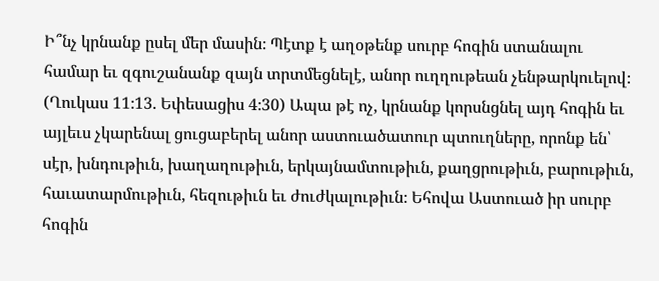Ի՞նչ կրնանք ըսել մեր մասին։ Պէտք է աղօթենք սուրբ հոգին ստանալու համար եւ զգուշանանք զայն տրտմեցնելէ, անոր ուղղութեան չենթարկուելով։ (Ղուկաս 11։13. Եփեսացիս 4։30) Ապա թէ ոչ, կրնանք կորսնցնել այդ հոգին եւ այլեւս չկարենալ ցուցաբերել անոր աստուածատուր պտուղները, որոնք են՝ սէր, խնդութիւն, խաղաղութիւն, երկայնամտութիւն, քաղցրութիւն, բարութիւն, հաւատարմութիւն, հեզութիւն եւ ժուժկալութիւն։ Եհովա Աստուած իր սուրբ հոգին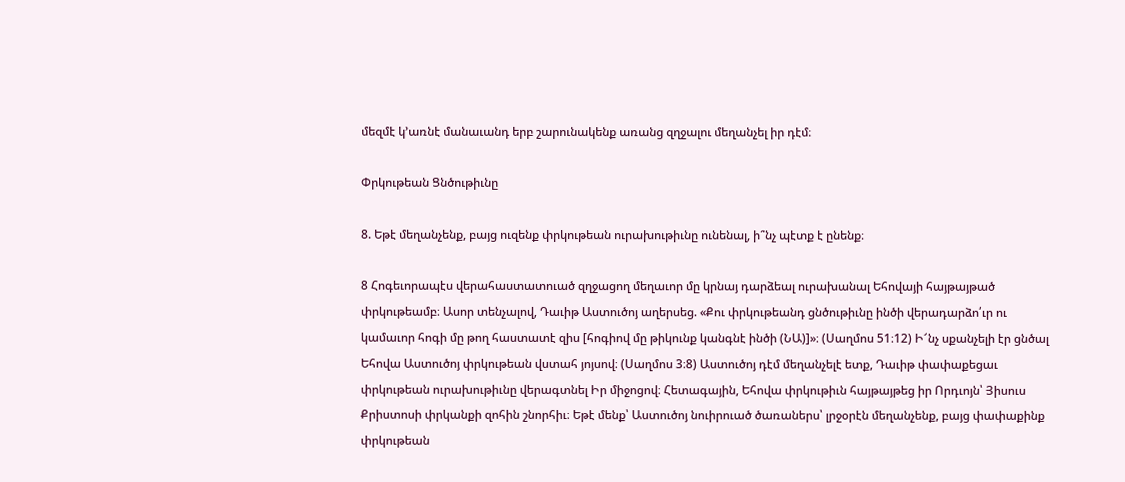մեզմէ կ’առնէ մանաւանդ երբ շարունակենք առանց զղջալու մեղանչել իր դէմ։

Փրկութեան Ցնծութիւնը

8. Եթէ մեղանչենք, բայց ուզենք փրկութեան ուրախութիւնը ունենալ, ի՞նչ պէտք է ընենք։

8 Հոգեւորապէս վերահաստատուած զղջացող մեղաւոր մը կրնայ դարձեալ ուրախանալ Եհովայի հայթայթած փրկութեամբ։ Ասոր տենչալով, Դաւիթ Աստուծոյ աղերսեց. «Քու փրկութեանդ ցնծութիւնը ինծի վերադարձո՛ւր ու կամաւոր հոգի մը թող հաստատէ զիս [հոգիով մը թիկունք կանգնէ ինծի (ՆԱ)]»։ (Սաղմոս 51։12) Ի՜նչ սքանչելի էր ցնծալ Եհովա Աստուծոյ փրկութեան վստահ յոյսով։ (Սաղմոս 3։8) Աստուծոյ դէմ մեղանչելէ ետք, Դաւիթ փափաքեցաւ փրկութեան ուրախութիւնը վերագտնել Իր միջոցով։ Հետագային, Եհովա փրկութիւն հայթայթեց իր Որդւոյն՝ Յիսուս Քրիստոսի փրկանքի զոհին շնորհիւ։ Եթէ մենք՝ Աստուծոյ նուիրուած ծառաներս՝ լրջօրէն մեղանչենք, բայց փափաքինք փրկութեան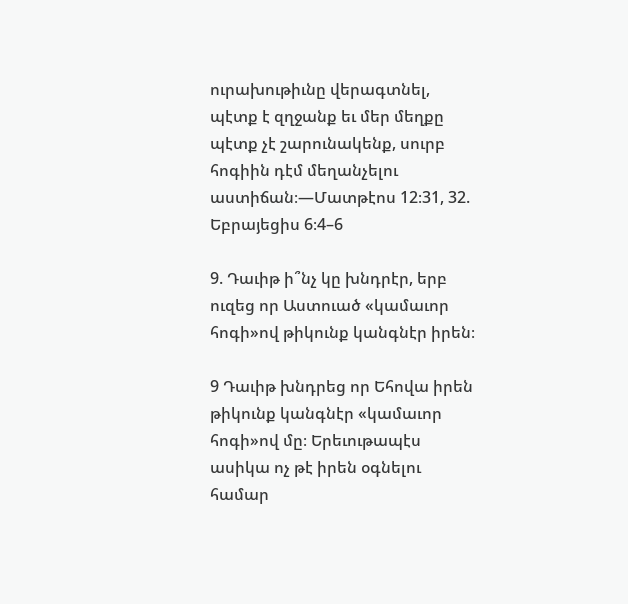ուրախութիւնը վերագտնել, պէտք է զղջանք եւ մեր մեղքը պէտք չէ շարունակենք, սուրբ հոգիին դէմ մեղանչելու աստիճան։—Մատթէոս 12։31, 32. Եբրայեցիս 6։4–6

9. Դաւիթ ի՞նչ կը խնդրէր, երբ ուզեց որ Աստուած «կամաւոր հոգի»ով թիկունք կանգնէր իրեն։

9 Դաւիթ խնդրեց որ Եհովա իրեն թիկունք կանգնէր «կամաւոր հոգի»ով մը։ Երեւութապէս ասիկա ոչ թէ իրեն օգնելու համար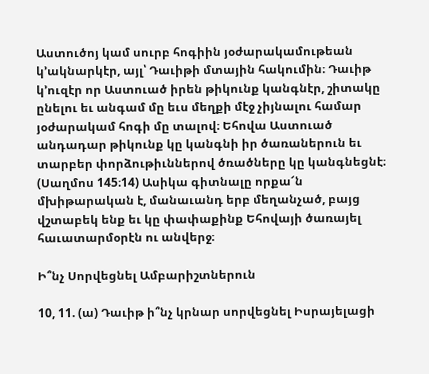Աստուծոյ կամ սուրբ հոգիին յօժարակամութեան կ’ակնարկէր, այլ՝ Դաւիթի մտային հակումին։ Դաւիթ կ’ուզէր որ Աստուած իրեն թիկունք կանգնէր, շիտակը ընելու եւ անգամ մը եւս մեղքի մէջ չիյնալու համար յօժարակամ հոգի մը տալով։ Եհովա Աստուած անդադար թիկունք կը կանգնի իր ծառաներուն եւ տարբեր փորձութիւններով ծռածները կը կանգնեցնէ։ (Սաղմոս 145։14) Ասիկա գիտնալը որքա՜ն մխիթարական է, մանաւանդ երբ մեղանչած, բայց վշտաբեկ ենք եւ կը փափաքինք Եհովայի ծառայել հաւատարմօրէն ու անվերջ։

Ի՞նչ Սորվեցնել Ամբարիշտներուն

10, 11. (ա) Դաւիթ ի՞նչ կրնար սորվեցնել Իսրայելացի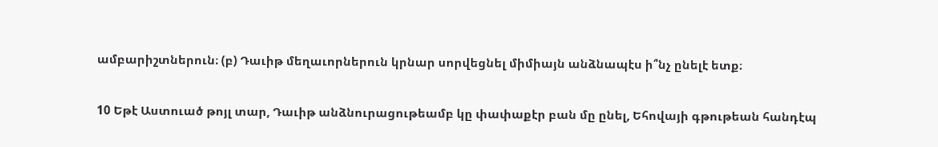ամբարիշտներուն։ (բ) Դաւիթ մեղաւորներուն կրնար սորվեցնել միմիայն անձնապէս ի՞նչ ընելէ ետք։

10 Եթէ Աստուած թոյլ տար, Դաւիթ անձնուրացութեամբ կը փափաքէր բան մը ընել, Եհովայի գթութեան հանդէպ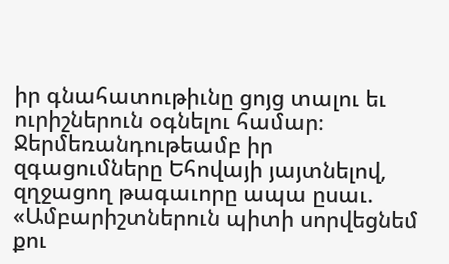իր գնահատութիւնը ցոյց տալու եւ ուրիշներուն օգնելու համար։ Ջերմեռանդութեամբ իր զգացումները Եհովայի յայտնելով, զղջացող թագաւորը ապա ըսաւ. «Ամբարիշտներուն պիտի սորվեցնեմ քու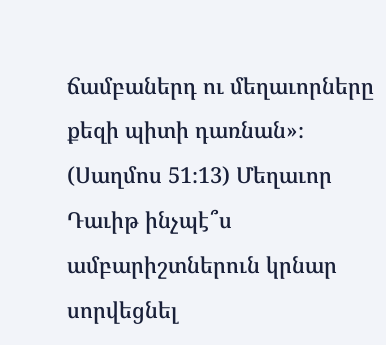ճամբաներդ ու մեղաւորները քեզի պիտի դառնան»։ (Սաղմոս 51։13) Մեղաւոր Դաւիթ ինչպէ՞ս ամբարիշտներուն կրնար սորվեցնել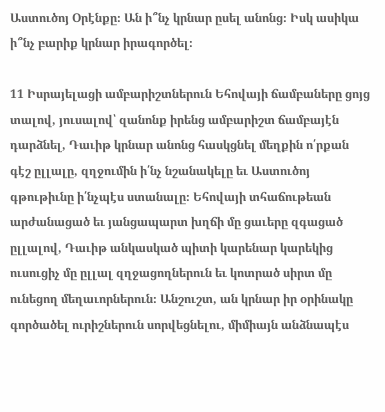Աստուծոյ Օրէնքը։ Ան ի՞նչ կրնար ըսել անոնց։ Իսկ ասիկա ի՞նչ բարիք կրնար իրագործել։

11 Իսրայելացի ամբարիշտներուն Եհովայի ճամբաները ցոյց տալով, յուսալով՝ զանոնք իրենց ամբարիշտ ճամբայէն դարձնել, Դաւիթ կրնար անոնց հասկցնել մեղքին ո՛րքան գէշ ըլլալը, զղջումին ի՛նչ նշանակելը եւ Աստուծոյ գթութիւնը ի՛նչպէս ստանալը։ Եհովայի տհաճութեան արժանացած եւ յանցապարտ խղճի մը ցաւերը զգացած ըլլալով, Դաւիթ անկասկած պիտի կարենար կարեկից ուսուցիչ մը ըլլալ զղջացողներուն եւ կոտրած սիրտ մը ունեցող մեղաւորներուն։ Անշուշտ, ան կրնար իր օրինակը գործածել ուրիշներուն սորվեցնելու, միմիայն անձնապէս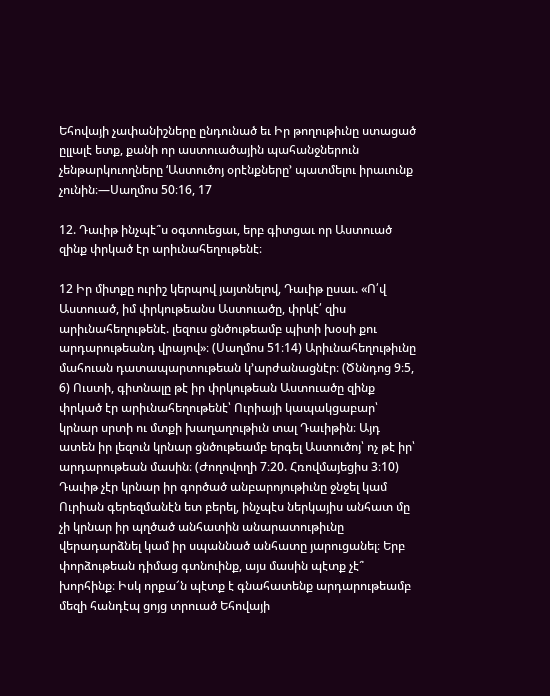Եհովայի չափանիշները ընդունած եւ Իր թողութիւնը ստացած ըլլալէ ետք, քանի որ աստուածային պահանջներուն չենթարկուողները ‘Աստուծոյ օրէնքները’ պատմելու իրաւունք չունին։—Սաղմոս 50։16, 17

12. Դաւիթ ինչպէ՞ս օգտուեցաւ, երբ գիտցաւ որ Աստուած զինք փրկած էր արիւնահեղութենէ։

12 Իր միտքը ուրիշ կերպով յայտնելով, Դաւիթ ըսաւ. «Ո՛վ Աստուած, իմ փրկութեանս Աստուածը, փրկէ՛ զիս արիւնահեղութենէ. լեզուս ցնծութեամբ պիտի խօսի քու արդարութեանդ վրայով»։ (Սաղմոս 51։14) Արիւնահեղութիւնը մահուան դատապարտութեան կ’արժանացնէր։ (Ծննդոց 9։5, 6) Ուստի, գիտնալը թէ իր փրկութեան Աստուածը զինք փրկած էր արիւնահեղութենէ՝ Ուրիայի կապակցաբար՝ կրնար սրտի ու մտքի խաղաղութիւն տալ Դաւիթին։ Այդ ատեն իր լեզուն կրնար ցնծութեամբ երգել Աստուծոյ՝ ոչ թէ իր՝ արդարութեան մասին։ (Ժողովողի 7։20. Հռովմայեցիս 3։10) Դաւիթ չէր կրնար իր գործած անբարոյութիւնը ջնջել կամ Ուրիան գերեզմանէն ետ բերել, ինչպէս ներկայիս անհատ մը չի կրնար իր պղծած անհատին անարատութիւնը վերադարձնել կամ իր սպաննած անհատը յարուցանել։ Երբ փորձութեան դիմաց գտնուինք, այս մասին պէտք չէ՞ խորհինք։ Իսկ որքա՜ն պէտք է գնահատենք արդարութեամբ մեզի հանդէպ ցոյց տրուած Եհովայի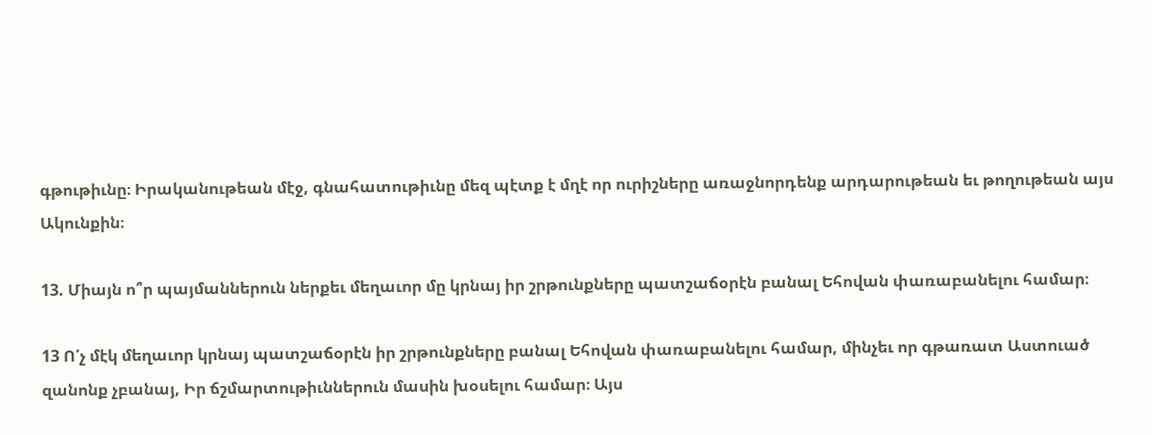գթութիւնը։ Իրականութեան մէջ, գնահատութիւնը մեզ պէտք է մղէ որ ուրիշները առաջնորդենք արդարութեան եւ թողութեան այս Ակունքին։

13. Միայն ո՞ր պայմաններուն ներքեւ մեղաւոր մը կրնայ իր շրթունքները պատշաճօրէն բանալ Եհովան փառաբանելու համար։

13 Ո՛չ մէկ մեղաւոր կրնայ պատշաճօրէն իր շրթունքները բանալ Եհովան փառաբանելու համար, մինչեւ որ գթառատ Աստուած զանոնք չբանայ, Իր ճշմարտութիւններուն մասին խօսելու համար։ Այս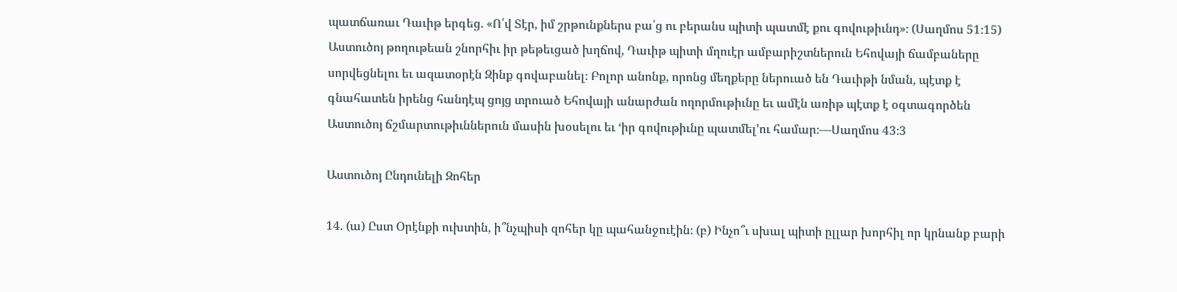պատճառաւ Դաւիթ երգեց. «Ո՛վ Տէր, իմ շրթունքներս բա՛ց ու բերանս պիտի պատմէ քու գովութիւնդ»։ (Սաղմոս 51։15) Աստուծոյ թողութեան շնորհիւ իր թեթեւցած խղճով, Դաւիթ պիտի մղուէր ամբարիշտներուն Եհովայի ճամբաները սորվեցնելու եւ ազատօրէն Զինք գովաբանել։ Բոլոր անոնք, որոնց մեղքերը ներուած են Դաւիթի նման, պէտք է գնահատեն իրենց հանդէպ ցոյց տրուած Եհովայի անարժան ողորմութիւնը եւ ամէն առիթ պէտք է օգտագործեն Աստուծոյ ճշմարտութիւններուն մասին խօսելու եւ ‘իր գովութիւնը պատմել’ու համար։—Սաղմոս 43։3

Աստուծոյ Ընդունելի Զոհեր

14. (ա) Ըստ Օրէնքի ուխտին, ի՞նչպիսի զոհեր կը պահանջուէին։ (բ) Ինչո՞ւ սխալ պիտի ըլլար խորհիլ որ կրնանք բարի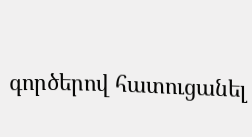գործերով հատուցանել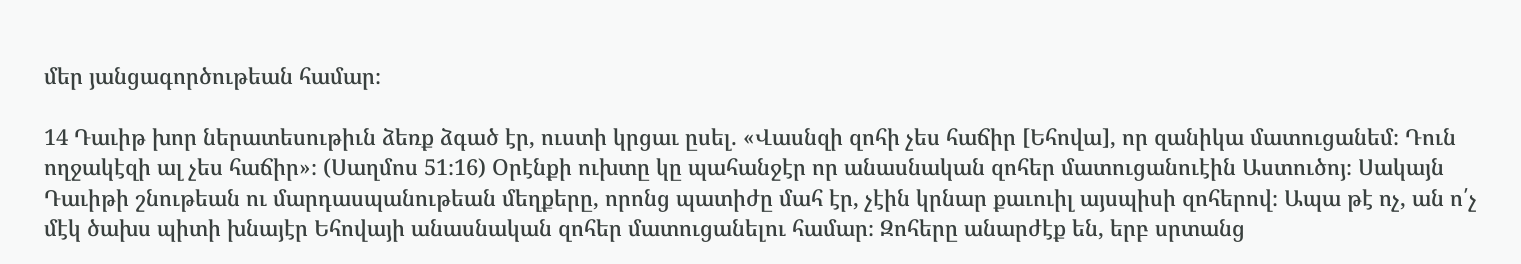մեր յանցագործութեան համար։

14 Դաւիթ խոր ներատեսութիւն ձեռք ձգած էր, ուստի կրցաւ ըսել. «Վասնզի զոհի չես հաճիր [Եհովա], որ զանիկա մատուցանեմ։ Դուն ողջակէզի ալ չես հաճիր»։ (Սաղմոս 51։16) Օրէնքի ուխտը կը պահանջէր որ անասնական զոհեր մատուցանուէին Աստուծոյ։ Սակայն Դաւիթի շնութեան ու մարդասպանութեան մեղքերը, որոնց պատիժը մահ էր, չէին կրնար քաւուիլ այսպիսի զոհերով։ Ապա թէ ոչ, ան ո՛չ մէկ ծախս պիտի խնայէր Եհովայի անասնական զոհեր մատուցանելու համար։ Զոհերը անարժէք են, երբ սրտանց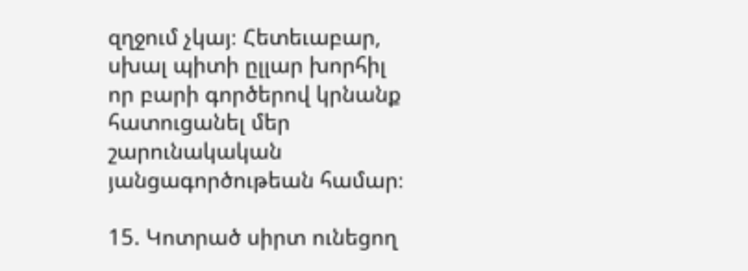զղջում չկայ։ Հետեւաբար, սխալ պիտի ըլլար խորհիլ որ բարի գործերով կրնանք հատուցանել մեր շարունակական յանցագործութեան համար։

15. Կոտրած սիրտ ունեցող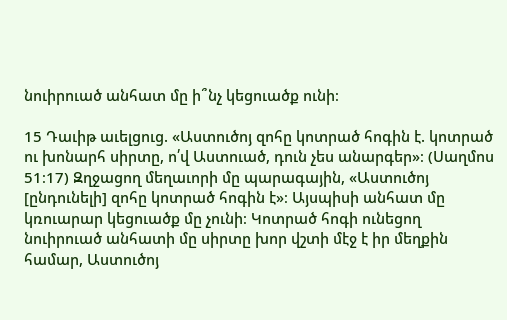նուիրուած անհատ մը ի՞նչ կեցուածք ունի։

15 Դաւիթ աւելցուց. «Աստուծոյ զոհը կոտրած հոգին է. կոտրած ու խոնարհ սիրտը, ո՛վ Աստուած, դուն չես անարգեր»։ (Սաղմոս 51։17) Զղջացող մեղաւորի մը պարագային, «Աստուծոյ [ընդունելի] զոհը կոտրած հոգին է»։ Այսպիսի անհատ մը կռուարար կեցուածք մը չունի։ Կոտրած հոգի ունեցող նուիրուած անհատի մը սիրտը խոր վշտի մէջ է իր մեղքին համար, Աստուծոյ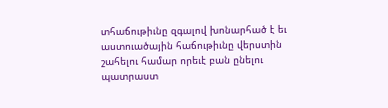տհաճութիւնը զգալով խոնարհած է եւ աստուածային հաճութիւնը վերստին շահելու համար որեւէ բան ընելու պատրաստ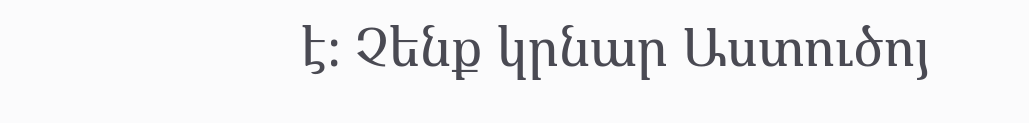է։ Չենք կրնար Աստուծոյ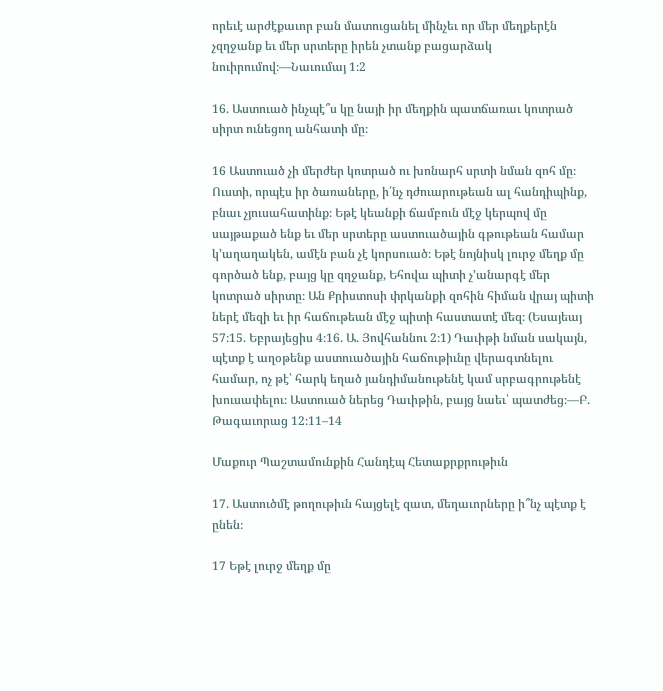որեւէ արժէքաւոր բան մատուցանել մինչեւ որ մեր մեղքերէն չզղջանք եւ մեր սրտերը իրեն չտանք բացարձակ նուիրումով։—Նաւումայ 1։2

16. Աստուած ինչպէ՞ս կը նայի իր մեղքին պատճառաւ կոտրած սիրտ ունեցող անհատի մը։

16 Աստուած չի մերժեր կոտրած ու խոնարհ սրտի նման զոհ մը։ Ուստի, որպէս իր ծառաները, ի՛նչ դժուարութեան ալ հանդիպինք, բնաւ չյուսահատինք։ Եթէ կեանքի ճամբուն մէջ կերպով մը սայթաքած ենք եւ մեր սրտերը աստուածային գթութեան համար կ’աղաղակեն, ամէն բան չէ կորսուած։ Եթէ նոյնիսկ լուրջ մեղք մը գործած ենք, բայց կը զղջանք, Եհովա պիտի չ’անարգէ մեր կոտրած սիրտը։ Ան Քրիստոսի փրկանքի զոհին հիման վրայ պիտի ներէ մեզի եւ իր հաճութեան մէջ պիտի հաստատէ մեզ։ (Եսայեայ 57։15. Եբրայեցիս 4։16. Ա. Յովհաննու 2։1) Դաւիթի նման սակայն, պէտք է աղօթենք աստուածային հաճութիւնը վերագտնելու համար, ոչ թէ՝ հարկ եղած յանդիմանութենէ կամ սրբագրութենէ խուսափելու։ Աստուած ներեց Դաւիթին, բայց նաեւ՝ պատժեց։—Բ. Թագաւորաց 12։11–14

Մաքուր Պաշտամունքին Հանդէպ Հետաքրքրութիւն

17. Աստուծմէ թողութիւն հայցելէ զատ, մեղաւորները ի՞նչ պէտք է ընեն։

17 Եթէ լուրջ մեղք մը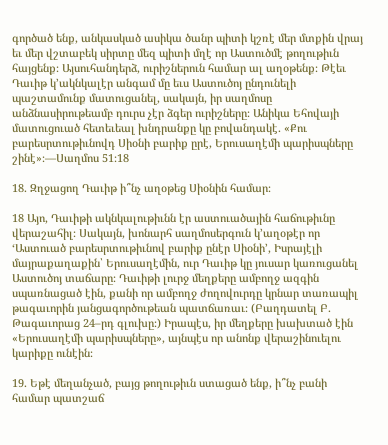գործած ենք, անկասկած ասիկա ծանր պիտի կշռէ մեր մտքին վրայ եւ մեր վշտաբեկ սիրտը մեզ պիտի մղէ որ Աստուծմէ թողութիւն հայցենք։ Այսուհանդերձ, ուրիշներուն համար ալ աղօթենք։ Թէեւ Դաւիթ կ’ակնկալէր անգամ մը եւս Աստուծոյ ընդունելի պաշտամունք մատուցանել, սակայն, իր սաղմոսը անձնասիրութեամբ դուրս չէր ձգեր ուրիշները։ Անիկա Եհովայի մատուցուած հետեւեալ խնդրանքը կը բովանդակէ. «Քու բարեսրտութիւնովդ Սիօնի բարիք ըրէ, Երուսաղէմի պարիսպները շինէ»։—Սաղմոս 51։18

18. Զղջացող Դաւիթ ի՞նչ աղօթեց Սիօնին համար։

18 Այո, Դաւիթի ակնկալութիւնն էր աստուածային հաճութիւնը վերաշահիլ։ Սակայն, խոնարհ սաղմոսերգուն կ’աղօթէր որ ‘Աստուած բարեսրտութիւնով բարիք ընէր Սիօնի’, Իսրայէլի մայրաքաղաքին՝ Երուսաղէմին, ուր Դաւիթ կը յուսար կառուցանել Աստուծոյ տաճարը։ Դաւիթի լուրջ մեղքերը ամբողջ ազգին սպառնացած էին, քանի որ ամբողջ ժողովուրդը կրնար տառապիլ թագաւորին յանցագործութեան պատճառաւ։ (Բաղդատել Բ. Թագաւորաց 24–րդ գլուխը։) Իրապէս, իր մեղքերը խախտած էին «Երուսաղէմի պարիսպները», այնպէս որ անոնք վերաշինուելու կարիքը ունէին։

19. Եթէ մեղանչած, բայց թողութիւն ստացած ենք, ի՞նչ բանի համար պատշաճ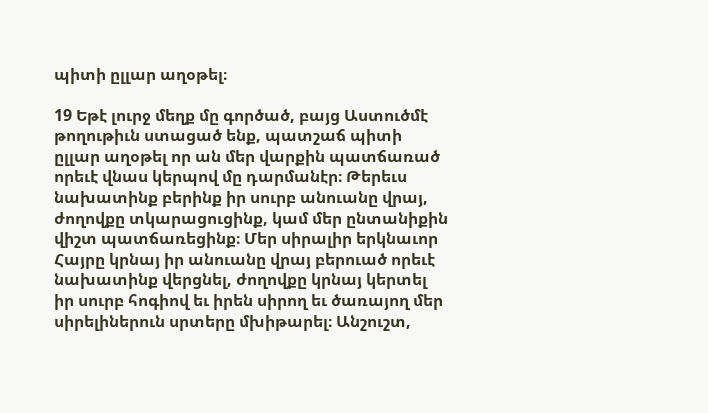պիտի ըլլար աղօթել։

19 Եթէ լուրջ մեղք մը գործած, բայց Աստուծմէ թողութիւն ստացած ենք, պատշաճ պիտի ըլլար աղօթել որ ան մեր վարքին պատճառած որեւէ վնաս կերպով մը դարմանէր։ Թերեւս նախատինք բերինք իր սուրբ անուանը վրայ, ժողովքը տկարացուցինք, կամ մեր ընտանիքին վիշտ պատճառեցինք։ Մեր սիրալիր երկնաւոր Հայրը կրնայ իր անուանը վրայ բերուած որեւէ նախատինք վերցնել, ժողովքը կրնայ կերտել իր սուրբ հոգիով եւ իրեն սիրող եւ ծառայող մեր սիրելիներուն սրտերը մխիթարել։ Անշուշտ,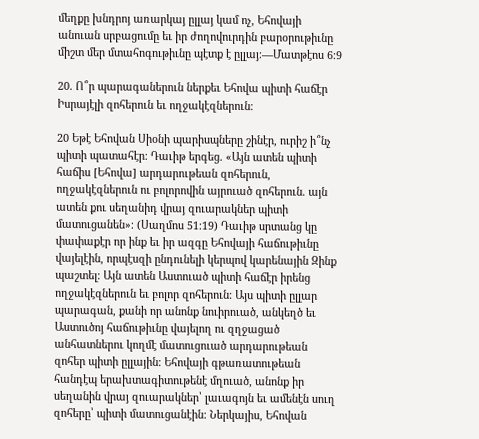մեղքը խնդրոյ առարկայ ըլլայ կամ ոչ, Եհովայի անուան սրբացումը եւ իր ժողովուրդին բարօրութիւնը միշտ մեր մտահոգութիւնը պէտք է ըլլայ։—Մատթէոս 6։9

20. Ո՞ր պարագաներուն ներքեւ Եհովա պիտի հաճէր Իսրայէլի զոհերուն եւ ողջակէզներուն։

20 Եթէ Եհովան Սիօնի պարիսպները շինէր, ուրիշ ի՞նչ պիտի պատահէր։ Դաւիթ երգեց. «Այն ատեն պիտի հաճիս [Եհովա] արդարութեան զոհերուն, ողջակէզներուն ու բոլորովին այրուած զոհերուն. այն ատեն քու սեղանիդ վրայ զուարակներ պիտի մատուցանեն»։ (Սաղմոս 51։19) Դաւիթ սրտանց կը փափաքէր որ ինք եւ իր ազգը Եհովայի հաճութիւնը վայելէին, որպէսզի ընդունելի կերպով կարենային Զինք պաշտել։ Այն ատեն Աստուած պիտի հաճէր իրենց ողջակէզներուն եւ բոլոր զոհերուն։ Այս պիտի ըլլար պարագան, քանի որ անոնք նուիրուած, անկեղծ եւ Աստուծոյ հաճութիւնը վայելող ու զղջացած անհատներու կողմէ մատուցուած արդարութեան զոհեր պիտի ըլլային։ Եհովայի գթառատութեան հանդէպ երախտագիտութենէ մղուած, անոնք իր սեղանին վրայ զուարակներ՝ լաւագոյն եւ ամենէն սուղ զոհերը՝ պիտի մատուցանէին։ Ներկայիս, Եհովան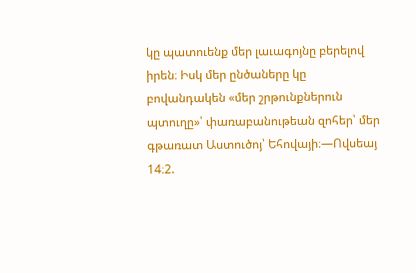կը պատուենք մեր լաւագոյնը բերելով իրեն։ Իսկ մեր ընծաները կը բովանդակեն «մեր շրթունքներուն պտուղը»՝ փառաբանութեան զոհեր՝ մեր գթառատ Աստուծոյ՝ Եհովայի։—Ովսեայ 14։2.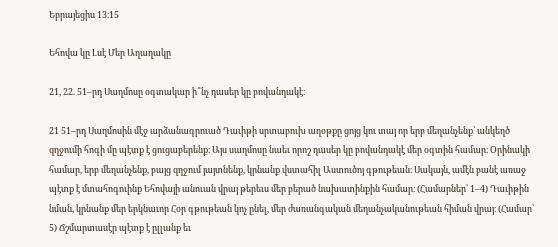Եբրայեցիս 13։15

Եհովա կը Լսէ Մեր Աղաղակը

21, 22. 51–րդ Սաղմոսը օգտակար ի՞նչ դասեր կը բովանդակէ։

21 51–րդ Սաղմոսին մէջ արձանագրուած Դաւիթի սրտաբուխ աղօթքը ցոյց կու տայ որ երբ մեղանչենք՝ անկեղծ զղջումի հոգի մը պէտք է ցուցաբերենք։ Այս սաղմոսը նաեւ որոշ դասեր կը բովանդակէ մեր օգտին համար։ Օրինակի համար, երբ մեղանչենք, բայց զղջում յայտնենք, կրնանք վստահիլ Աստուծոյ գթութեան։ Սակայն, ամէն բանէ առաջ պէտք է մտահոգուինք Եհովայի անուան վրայ թերեւս մեր բերած նախատինքին համար։ (Համարներ՝ 1–4) Դաւիթին նման, կրնանք մեր երկնաւոր Հօր գթութեան կոչ ընել, մեր ժառանգական մեղանչականութեան հիման վրայ։ (Համար՝ 5) Ճշմարտասէր պէտք է ըլլանք եւ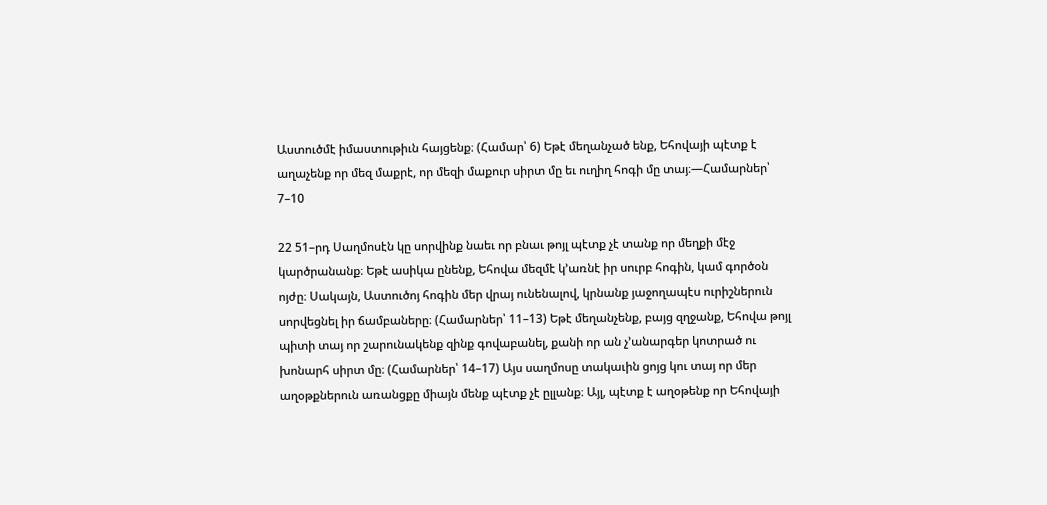Աստուծմէ իմաստութիւն հայցենք։ (Համար՝ 6) Եթէ մեղանչած ենք, Եհովայի պէտք է աղաչենք որ մեզ մաքրէ, որ մեզի մաքուր սիրտ մը եւ ուղիղ հոգի մը տայ։—Համարներ՝ 7–10

22 51–րդ Սաղմոսէն կը սորվինք նաեւ որ բնաւ թոյլ պէտք չէ տանք որ մեղքի մէջ կարծրանանք։ Եթէ ասիկա ընենք, Եհովա մեզմէ կ’առնէ իր սուրբ հոգին, կամ գործօն ոյժը։ Սակայն, Աստուծոյ հոգին մեր վրայ ունենալով, կրնանք յաջողապէս ուրիշներուն սորվեցնել իր ճամբաները։ (Համարներ՝ 11–13) Եթէ մեղանչենք, բայց զղջանք, Եհովա թոյլ պիտի տայ որ շարունակենք զինք գովաբանել, քանի որ ան չ’անարգեր կոտրած ու խոնարհ սիրտ մը։ (Համարներ՝ 14–17) Այս սաղմոսը տակաւին ցոյց կու տայ որ մեր աղօթքներուն առանցքը միայն մենք պէտք չէ ըլլանք։ Այլ, պէտք է աղօթենք որ Եհովայի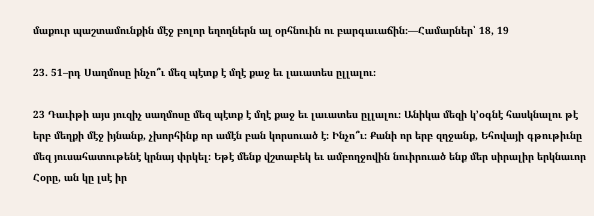մաքուր պաշտամունքին մէջ բոլոր եղողներն ալ օրհնուին ու բարգաւաճին։—Համարներ՝ 18, 19

23. 51–րդ Սաղմոսը ինչո՞ւ մեզ պէտք է մղէ քաջ եւ լաւատես ըլլալու։

23 Դաւիթի այս յուզիչ սաղմոսը մեզ պէտք է մղէ քաջ եւ լաւատես ըլլալու։ Անիկա մեզի կ’օգնէ հասկնալու թէ երբ մեղքի մէջ իյնանք, չխորհինք որ ամէն բան կորսուած է։ Ինչո՞ւ։ Քանի որ երբ զղջանք, Եհովայի գթութիւնը մեզ յուսահատութենէ կրնայ փրկել։ Եթէ մենք վշտաբեկ եւ ամբողջովին նուիրուած ենք մեր սիրալիր երկնաւոր Հօրը, ան կը լսէ իր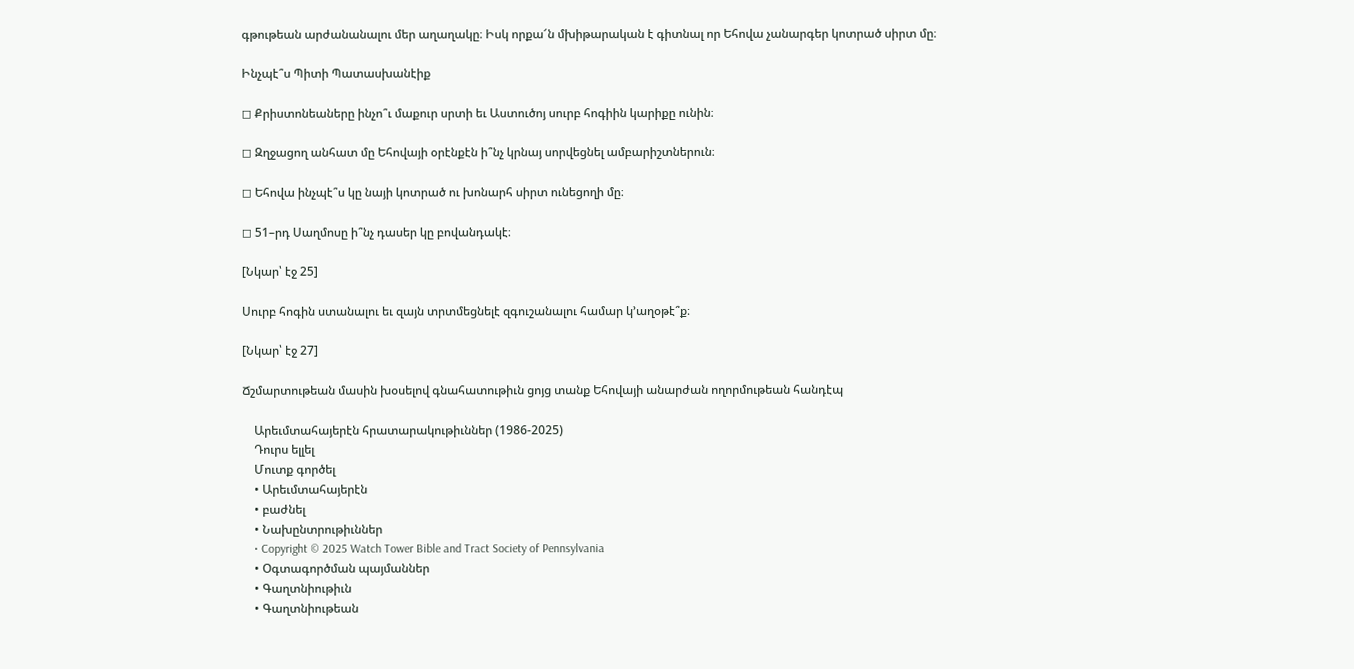գթութեան արժանանալու մեր աղաղակը։ Իսկ որքա՜ն մխիթարական է գիտնալ որ Եհովա չանարգեր կոտրած սիրտ մը։

Ինչպէ՞ս Պիտի Պատասխանէիք

◻ Քրիստոնեաները ինչո՞ւ մաքուր սրտի եւ Աստուծոյ սուրբ հոգիին կարիքը ունին։

◻ Զղջացող անհատ մը Եհովայի օրէնքէն ի՞նչ կրնայ սորվեցնել ամբարիշտներուն։

◻ Եհովա ինչպէ՞ս կը նայի կոտրած ու խոնարհ սիրտ ունեցողի մը։

◻ 51–րդ Սաղմոսը ի՞նչ դասեր կը բովանդակէ։

[Նկար՝ էջ 25]

Սուրբ հոգին ստանալու եւ զայն տրտմեցնելէ զգուշանալու համար կ’աղօթէ՞ք։

[Նկար՝ էջ 27]

Ճշմարտութեան մասին խօսելով գնահատութիւն ցոյց տանք Եհովայի անարժան ողորմութեան հանդէպ

    Արեւմտահայերէն հրատարակութիւններ (1986-2025)
    Դուրս ելլել
    Մուտք գործել
    • Արեւմտահայերէն
    • բաժնել
    • Նախընտրութիւններ
    • Copyright © 2025 Watch Tower Bible and Tract Society of Pennsylvania
    • Օգտագործման պայմաններ
    • Գաղտնիութիւն
    • Գաղտնիութեան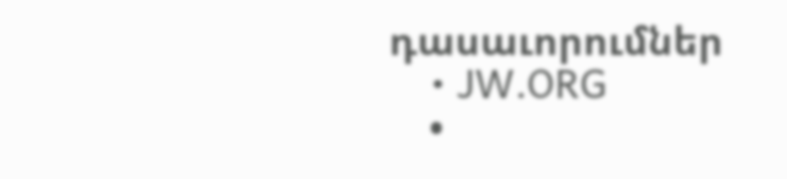դասաւորումներ
    • JW.ORG
    •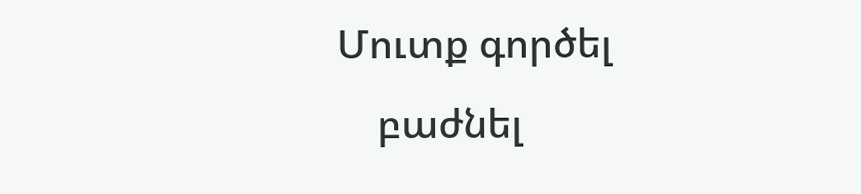Մուտք գործել
    բաժնել